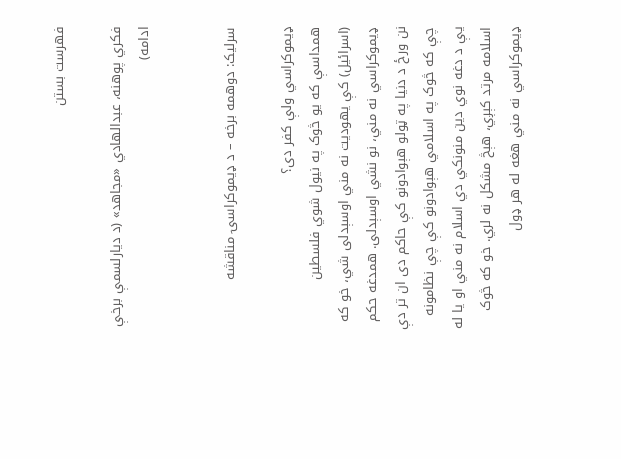فهرست بستن

فکري پوهنه، عبدالهادي «مجاهد» (د دیارلسمې برخې ادامه)


سرلیک: دوهمه برخه – د ډیموکراسۍ مناقشه

ډیموکراسي ولې کفر دی؟
همداسې که یو څوک په نيول شوي فلسطين (اسرائیل) کې يهوديت نه مني اوسېدلی شي، خو که ډيموکراسي نه مني، نو نشي اوسېدلی. همدغه حکم نن ورځ د دنیا په ټولو هېوادونو کې حاکم دی ان تر دې چې که څوک په اسلامي هېوادونو کې چې نظامونه يې د دغه نوي دين منونکي دي اسلام نه مني او يا له اسلامه مرتد کېږي، هېڅ مشکل نه لري. خو که څوک ډيموکراسي نه مني هغه له هر ډول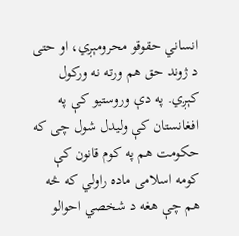انساني حقوقو محرومېږي، او حتی د ژوند حق هم ورته نه ورکول کېږي. په دې وروستيو کې په افغانستان کې ولیدل شول چی که حکومت هم په کوم قانون کې کومه اسلامی ماده راولي که څه هم چې هغه د شخصي احوالو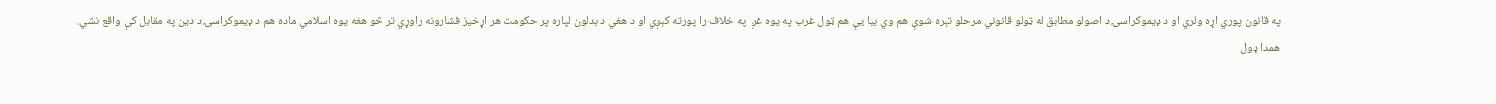په قانون پوري اړه ولري او د ډيموکراسۍ د اصولو مطابق له ټولو قانوني مرحلو تېره شوې هم وي بيا يې هم ټول غرب په يوه غږ  په خلاف را پورته کېږي او د هغي د بدلون لپاره پر حکومت هر اړخیز فشارونه راوړي تر څو هغه يوه اسلامي ماده هم د ډيموکراسۍ د دين په مقابل کې واقع نشي.
همدا ډول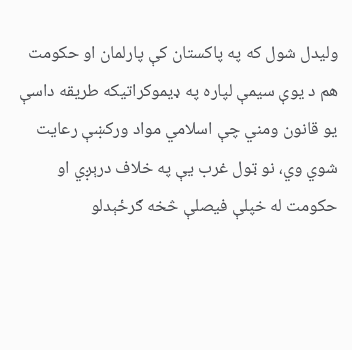ولیدل شول که په پاکستان کې پارلمان او حکومت هم د یوې سيمې لپاره په ډیموکراتیکه طریقه داسې يو قانون ومني چې اسلامي مواد ورکښې رعايت شوي وي، نو ټول غرب يې په خلاف درېږي او حکومت له خپلې فیصلې څخه ګرځېدلو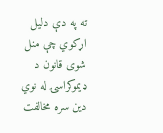ته په دې دليل اړکوي چې منل شوی قانون د ډيموکراسۍ له نوي دين سره مخالفت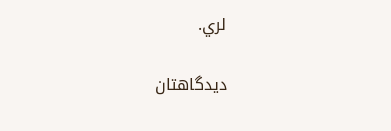لري.

دیدگاهتان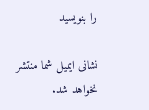را بنویسید

نشانی ایمیل شما منتشر نخواهد شد.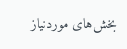بخش‌های موردنیاز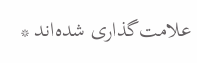علامت‌گذاری شده‌اند *